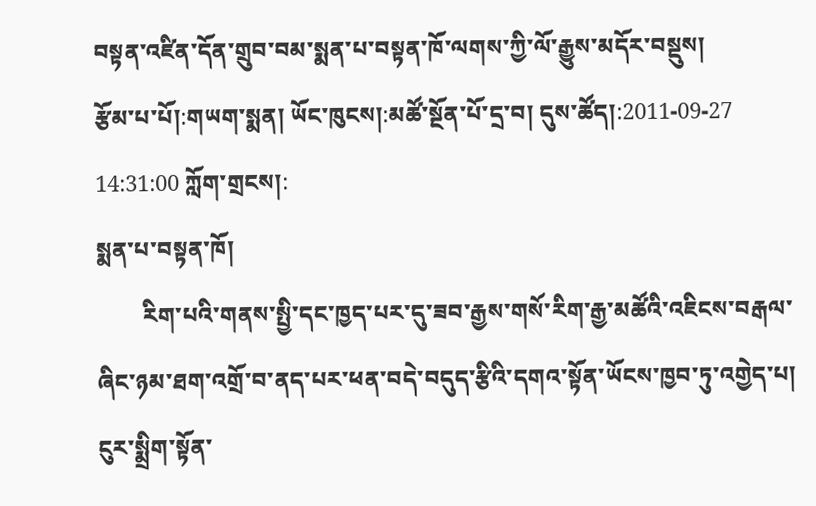བསྟན་འཛིན་དོན་གྲུབ་བམ་སྨན་པ་བསྟན་ཁོ་ལགས་ཀྱི་ལོ་རྒྱུས་མདོར་བསྡུས།
རྩོམ་པ་པོ།:གཡག་སྨན། ཡོང་ཁུངས།:མཚོ་སྔོན་པོ་དྲ་བ། དུས་ཚོད།:2011-09-27 14:31:00 ཀློག་གྲངས།:
སྨན་པ་བསྟན་ཁོ།
        རིག་པའི་གནས་སྤྱི་དང་ཁྱད་པར་དུ་ཟབ་རྒྱས་གསོ་རིག་རྒྱ་མཚོའི་འཇིངས་བརྒལ་ཞིང་ཉམ་ཐག་འགྲོ་བ་ནད་པར་ཕན་བདེ་བདུད་རྩིའི་དགའ་སྟོན་ཡོངས་ཁྱབ་ཏུ་འགྱེད་པ།      ངུར་སྨྲིག་སྟོན་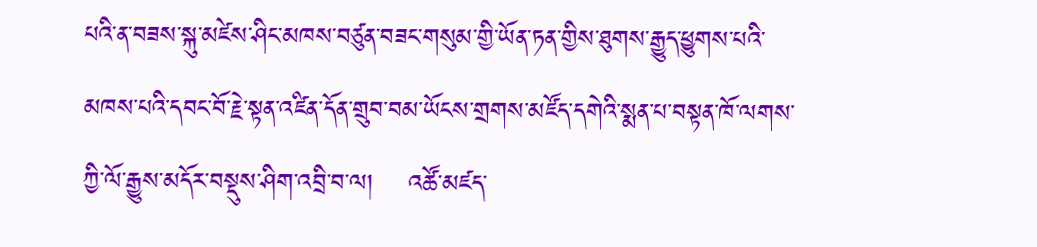པའི་ན་བཟས་སྐུ་མཛེས་ཤིང་མཁས་བཙུན་བཟང་གསུམ་གྱི་ཡོན་ཏན་གྱིས་ཐུགས་རྒྱུད་ཕྱུགས་པའི་མཁས་པའི་དབང་བོ་རྗེ་སྟན་འཛིན་དོན་གྲུབ་བམ་ཡོངས་གྲགས་མཛོད་དགེའི་སྨན་པ་བསྟན་ཁོ་ལགས་ཀྱི་ལོ་རྒྱུས་མདོར་བསྡུས་ཤིག་འབྲི་བ་ལ།    འཚོ་མཛད་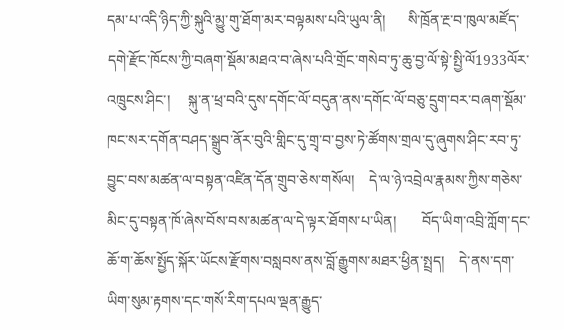དམ་པ་འདི་ཉིད་ཀྱི་སྐུའི་མྱུ་གུ་ཐོག་མར་བལྟམས་པའི་ཡུལ་ནི།      སི་ཁྲོན་རྔ་བ་ཁུལ་མཛོད་དགེ་རྫོང་ཁོངས་ཀྱི་བཞག་སྡོམ་མཐའ་བ་ཞེས་པའི་གྲོང་གསེབ་ཏུ་ཆུ་བྱ་ལོ་སྟེ་སྤྱི་ལོ1933ལོར་འཁྲུངས་ཤིང་།     སྐུ་ན་ཕྲ་བའི་དུས་དགོང་ལོ་བདུན་ནས་དགོང་ལོ་བཅུ་དྲུག་བར་བཞག་སྡོམ་ཁང་སར་དགོན་བཤད་སྒྲུབ་ནོར་བུའི་གླིང་དུ་གྲྭ་བ་བྱས་ཏེ་ཚོགས་གྲལ་དུ་ཞུགས་ཤིང་རབ་ཏུ་བྱུང་བས་མཚན་ལ་བསྟན་འཛིན་དོན་གྲུབ་ཅེས་གསོལ།    དེ་ལ་ཉེ་འབྲེལ་རྣམས་ཀྱིས་གཅེས་མིང་དུ་བསྟན་ཁོ་ཞེས་བོས་བས་མཚན་ལ་དེ་ལྟར་ཐོགས་པ་ཡིན།       བོད་ཡིག་འབྲི་ཀློག་དང་ཆོ་ག་ཆོས་སྤྱོད་སྐོར་ཡོངས་རྫོགས་བསླབས་ནས་བློ་རྒྱུགས་མཐར་ཕྱིན་སྤྲད།    དེ་ནས་དག་ཡིག་སུམ་རྟགས་དང་གསོ་རིག་དཔལ་ལྡན་རྒྱུད་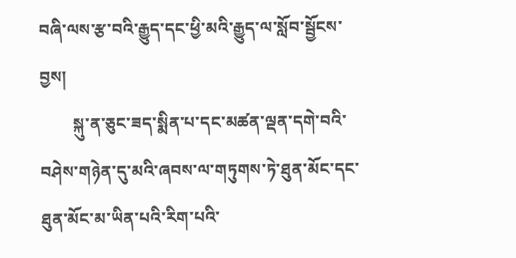བཞི་ལས་རྩ་བའི་རྒྱུད་དང་ཕྱི་མའི་རྒྱུད་ལ་སློབ་སྦྱོངས་བྱས།
        སྐུ་ན་ཅུང་ཟད་སྨིན་པ་དང་མཚན་ལྡན་དགེ་བའི་བཤེས་གཉེན་དུ་མའི་ཞབས་ལ་གཏུགས་ཏེ་ཐུན་མོང་དང་ཐུན་མོང་མ་ཡིན་པའི་རིག་པའི་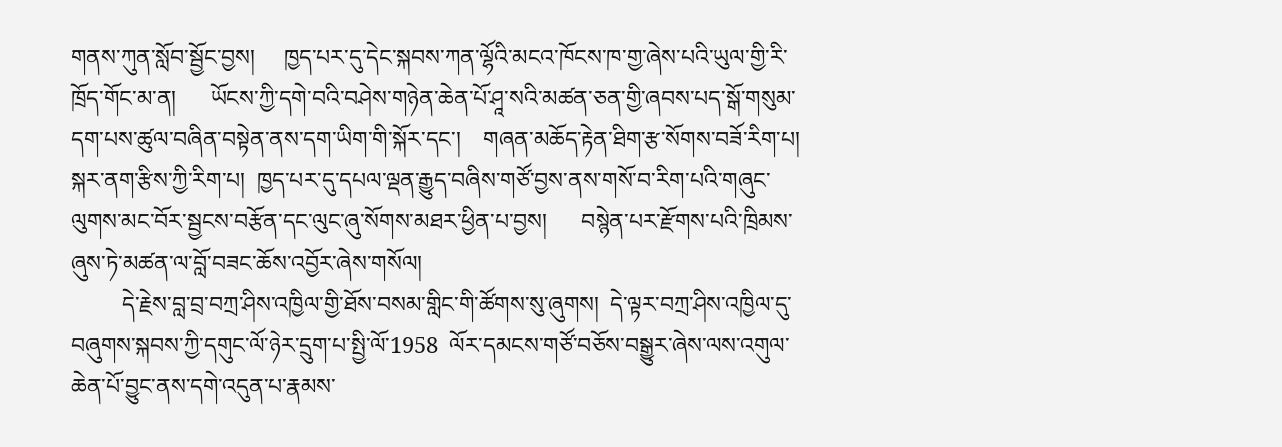གནས་ཀུན་སློབ་སྦྱོང་བྱས།     ཁྱད་པར་དུ་དེང་སྐབས་ཀན་ལྷོའི་མངའ་ཁོངས་ཁ་གྱ་ཞེས་པའི་ཡུལ་གྱི་རི་ཁྲོད་གོང་མ་ན།      ཡོངས་ཀྱི་དགེ་བའི་བཤེས་གཉེན་ཆེན་པོ་ཤཱ་སའི་མཚན་ཅན་གྱི་ཞབས་པད་སྒོ་གསུམ་དག་པས་ཚུལ་བཞིན་བསྟེན་ནས་དག་ཡིག་གི་སྐོར་དང་།    གཞན་མཆོད་རྟེན་ཐིག་རྩ་སོགས་བཟོ་རིག་པ།   སྐར་ནག་རྩིས་ཀྱི་རིག་པ།  ཁྱད་པར་དུ་དཔལ་ལྡན་རྒྱུད་བཞིས་གཙོ་བྱས་ནས་གསོ་བ་རིག་པའི་གཞུང་ལུགས་མང་བོར་སྦྱངས་བརྩོན་དང་ལུང་ཞུ་སོགས་མཐར་ཕྱིན་པ་བྱས།      བསྙེན་པར་རྫོགས་པའི་ཁྲིམས་ཞུས་ཏེ་མཚན་ལ་བློ་བཟང་ཆོས་འབྱོར་ཞེས་གསོལ།
         དེ་རྗེས་བླ་བྲ་བཀྲ་ཤིས་འཁྱིལ་གྱི་ཐོས་བསམ་གླིང་གི་ཚོགས་སུ་ཞུགས།  དེ་ལྟར་བཀྲ་ཤིས་འཁྱིལ་དུ་བཞུགས་སྐབས་ཀྱི་དགུང་ལོ་ཉེར་དྲུག་པ་སྤྱི་ལོ་1958  ལོར་དམངས་གཙོ་བཅོས་བསྒྱུར་ཞེས་ལས་འགུལ་ཆེན་པོ་བྱུང་ནས་དགེ་འདུན་པ་རྣམས་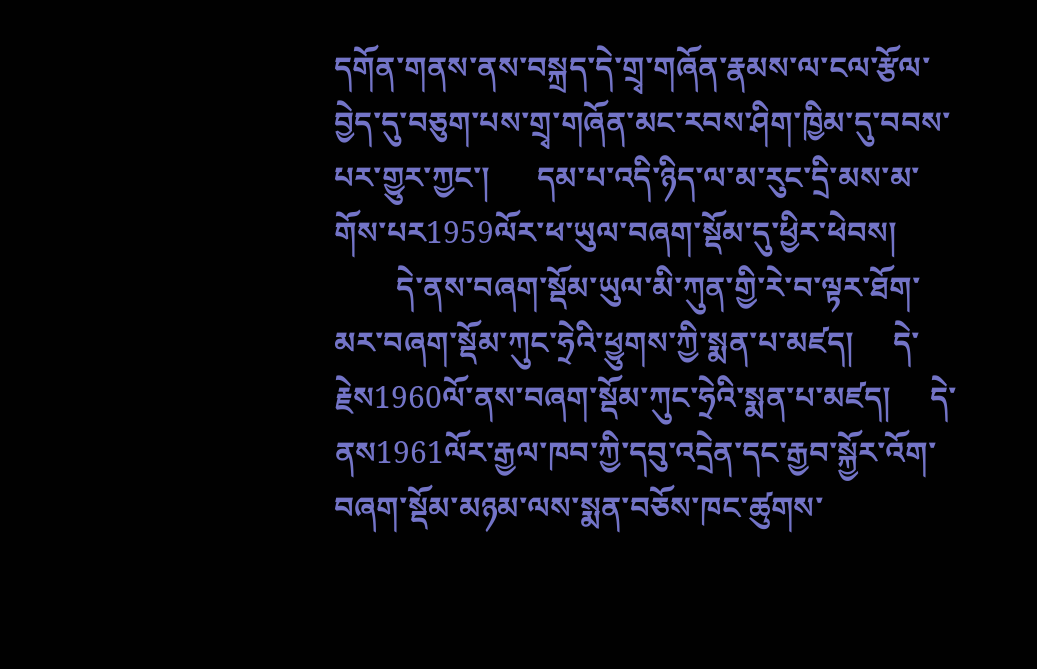དགོན་གནས་ནས་བསྐྲད་དེ་གྲྭ་གཞོན་རྣམས་ལ་ངལ་རྩོལ་བྱེད་དུ་བཅུག་པས་གྲྭ་གཞོན་མང་རབས་ཤིག་ཁྱིམ་དུ་བབས་པར་གྱུར་ཀྱང་།      དམ་པ་འདི་ཉིད་ལ་མ་རུང་དྲི་མས་མ་གོས་པར1959ལོར་ཕ་ཡུལ་བཞག་སྡོམ་དུ་ཕྱིར་ཕེབས།
        དེ་ནས་བཞག་སྡོམ་ཡུལ་མི་ཀུན་གྱི་རེ་བ་ལྟར་ཐོག་མར་བཞག་སྡོམ་ཀུང་ཧྲེའི་ཕྱུགས་ཀྱི་སྨན་པ་མཛད།     དེ་རྗེས1960ལོ་ནས་བཞག་སྡོམ་ཀུང་ཧྲེའི་སྨན་པ་མཛད།     དེ་ནས1961ལོར་རྒྱལ་ཁབ་ཀྱི་དབུ་འདྲེན་དང་རྒྱབ་སྐྱོར་འོག་བཞག་སྡོམ་མཉམ་ལས་སྨན་བཅོས་ཁང་ཚུགས་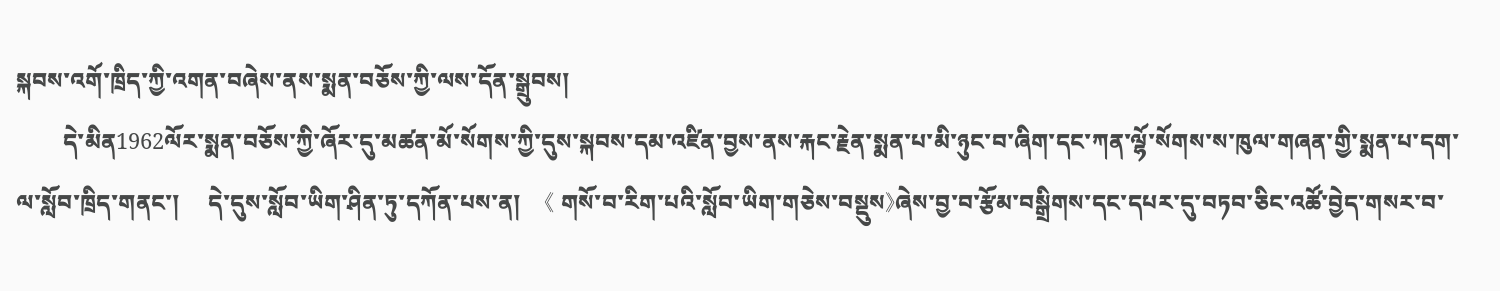སྐབས་འགོ་ཁྲིད་ཀྱི་འགན་བཞེས་ནས་སྨན་བཅོས་ཀྱི་ལས་དོན་སྒྲུབས།
        དེ་མིན1962ལོར་སྨན་བཅོས་ཀྱི་ཞོར་དུ་མཚན་མོ་སོགས་ཀྱི་དུས་སྐབས་དམ་འཛིན་བྱས་ནས་རྐང་རྗེན་སྨན་པ་མི་ཉུང་བ་ཞིག་དང་ཀན་ལྷོ་སོགས་ས་ཁུལ་གཞན་གྱི་སྨན་པ་དག་ལ་སློབ་ཁྲིད་གནང་།     དེ་དུས་སློབ་ཡིག་ཤིན་ཏུ་དཀོན་པས་ན།    《 གསོ་བ་རིག་པའི་སློབ་ཡིག་གཅེས་བསྡུས》ཞེས་བྱ་བ་རྩོམ་བསྒྲིགས་དང་དཔར་དུ་བཏབ་ཅིང་འཚོ་བྱེད་གསར་བ་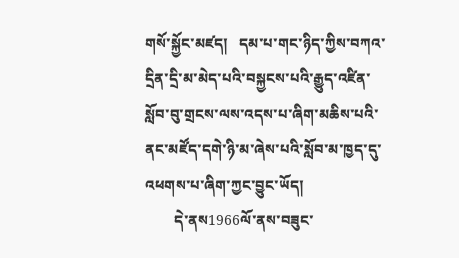གསོ་སྐྱོང་མཛད།   དམ་པ་གང་ཉིད་ཀྱིས་བཀའ་དྲིན་དྲི་མ་མེད་པའི་བསྐྱངས་པའི་རྒྱུད་འཛིན་སློབ་བུ་གྲངས་ལས་འདས་པ་ཞིག་མཆིས་པའི་ནང་མཛོད་དགེ་ཉི་མ་ཞེས་པའི་སློབ་མ་ཁྱད་དུ་འཕགས་པ་ཞིག་ཀྱང་བྱུང་ཡོད།
        དེ་ནས1966ལོ་ནས་བཟུང་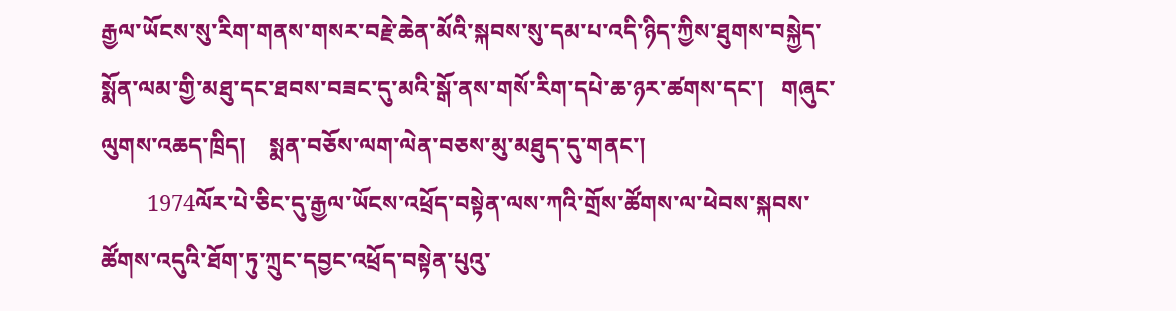རྒྱལ་ཡོངས་སུ་རིག་གནས་གསར་བརྗེ་ཆེན་མོའི་སྐབས་སུ་དམ་པ་འདི་ཉིད་ཀྱིས་ཐུགས་བསྐྱེད་སྨོན་ལམ་གྱི་མཐུ་དང་ཐབས་བཟང་དུ་མའི་སྒོ་ནས་གསོ་རིག་དཔེ་ཆ་ཉར་ཚགས་དང་།   གཞུང་ལུགས་འཆད་ཁྲིད།    སྨན་བཅོས་ལག་ལེན་བཅས་མུ་མཐུད་དུ་གནང་།
        1974ལོར་པེ་ཅིང་དུ་རྒྱལ་ཡོངས་འཕྲོད་བསྟེན་ལས་ཀའི་གྲོས་ཚོགས་ལ་ཕེབས་སྐབས་ཚོགས་འདུའི་ཐོག་ཏུ་ཀྲུང་དབྱང་འཕྲོད་བསྟེན་པུའུ་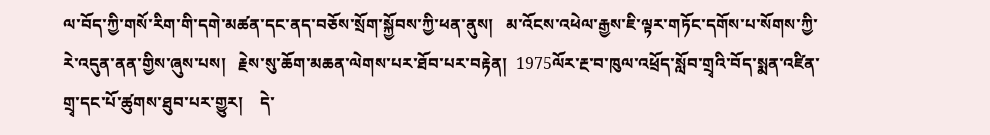ལ་བོད་ཀྱི་གསོ་རིག་གི་དགེ་མཚན་དང་ནད་བཅོས་སྲོག་སྐྱོབས་ཀྱི་ཕན་ནུས།   མ་འོངས་འཕེལ་རྒྱས་ཇི་ལྟར་གཏོང་དགོས་པ་སོགས་ཀྱི་རེ་འདུན་ནན་གྱིས་ཞུས་པས།   རྗེས་སུ་ཆོག་མཆན་ལེགས་པར་ཐོབ་པར་བརྟེན།  1975ལོར་རྔ་བ་ཁུལ་འཕྲོད་སློབ་གྲྭའི་བོད་སྨན་འཛིན་གྲྭ་དང་པོ་ཚུགས་ཐུབ་པར་གྱུར།    དེ་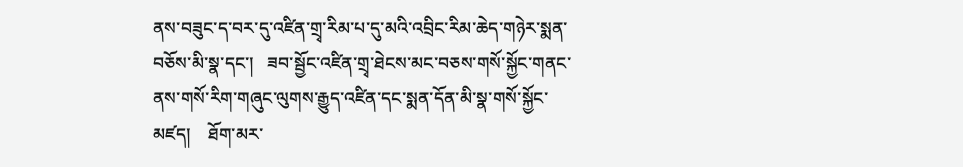ནས་བཟུང་ད་བར་དུ་འཛིན་གྲྭ་རིམ་པ་དུ་མའི་འབྲིང་རིམ་ཆེད་གཉེར་སྨན་བཅོས་མི་སྣ་དང་།   ཟབ་སྦྱོང་འཛིན་གྲྭ་ཐེངས་མང་བཅས་གསོ་སྐྱོང་གནང་ནས་གསོ་རིག་གཞུང་ལུགས་རྒྱུད་འཛིན་དང་སྨན་དོན་མི་སྣ་གསོ་སྐྱོང་མཛད།    ཐོག་མར་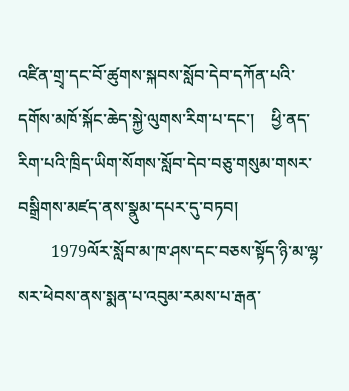འཛིན་གྲྭ་དང་བོ་ཚུགས་སྐབས་སློབ་དེབ་དཀོན་པའི་དགོས་མཁོ་སྐོང་ཆེད་སྐྱེ་ལུགས་རིག་པ་དང་།    ཕྱི་ནད་རིག་པའི་ཁྲིད་ཡིག་སོགས་སློབ་དེབ་བཅུ་གསུམ་གསར་བསྒྲིགས་མཛད་ནས་སྣུམ་དཔར་དུ་བཏབ།
        1979ལོར་སློབ་མ་ཁ་ཤས་དང་བཅས་སྟོད་ཉི་མ་ལྷ་སར་ཕེབས་ནས་སྨན་པ་འབུམ་རམས་པ་རྒན་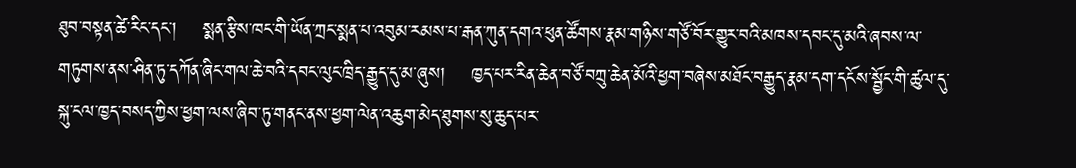ཐུབ་བསྟན་ཚེ་རིང་དང་།    སྨན་རྩིས་ཁང་གི་ཡོན་ཀྲང་སྨན་པ་འབུམ་རམས་པ་རྒན་ཀུན་དགའ་ཕུན་ཚོགས་རྣམ་གཉིས་གཙོ་བོར་གྱུར་བའི་མཁས་དབང་དུ་མའི་ཞབས་ལ་གཏུགས་ནས་ཤིན་ཏུ་དཀོན་ཞིང་གལ་ཆེ་བའི་དབང་ལུང་ཁྲིད་རྒྱུད་དུ་མ་ཞུས།    ཁྱད་པར་རིན་ཆེན་བཙོ་བཀྲུ་ཆེན་མོའི་ཕྱག་བཞེས་མཐོང་བརྒྱུད་རྣམ་དག་དངོས་སྦྱོང་གི་ཚུལ་དུ་སྐུ་ངལ་ཁྱད་བསད་ཀྱིས་ཕྱག་ལས་ཞིབ་ཏུ་གནང་ནས་ཕྱག་ལེན་འཆུག་མེད་ཐུགས་སུ་ཆུད་པར་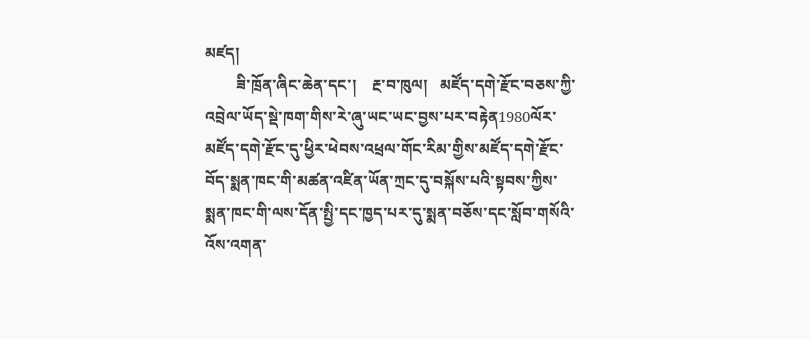མཛད།
        ཟི་ཁྲོན་ཞིང་ཆེན་དང་།    རྔ་བ་ཁུལ།   མཛོད་དགེ་རྫོང་བཅས་ཀྱི་འབྲེལ་ཡོད་སྡེ་ཁག་གིས་རེ་ཞུ་ཡང་ཡང་བྱས་པར་བརྟེན1980ལོར་མཛོད་དགེ་རྫོང་དུ་ཕྱིར་ཕེབས་འཕྲལ་གོང་རིམ་གྱིས་མཛོད་དགེ་རྫོང་བོད་སྨན་ཁང་གི་མཚན་འཛིན་ཡོན་ཀྲང་དུ་བསྐོས་པའི་སྟབས་ཀྱིས་སྨན་ཁང་གི་ལས་དོན་སྤྱི་དང་ཁྱད་པར་དུ་སྨན་བཅོས་དང་སློབ་གསོའི་འོས་འགན་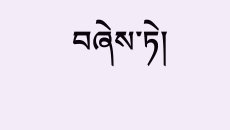བཞེས་ཏེ།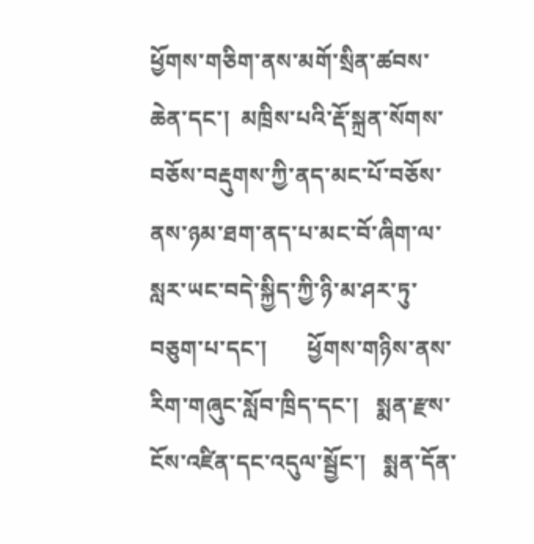ཕྱོགས་གཅིག་ནས་མགོ་སྲིན་ཚབས་ཆེན་དང་།  མཁྲིས་པའི་རྡོ་སྐྲན་སོགས་བཅོས་བརྡུགས་ཀྱི་ནད་མང་པོ་བཅོས་ནས་ཉམ་ཐག་ནད་པ་མང་བོ་ཞིག་ལ་སླར་ཡང་བདེ་སྐྱིད་ཀྱི་ཉི་མ་ཤར་ཏུ་བཅུག་པ་དང་།       ཕྱོགས་གཉིས་ནས་རིག་གཞུང་སློབ་ཁྲིད་དང་།   སྨན་རྫས་ངོས་འཛིན་དང་འདུལ་སྦྱོང་།   སྨན་དོན་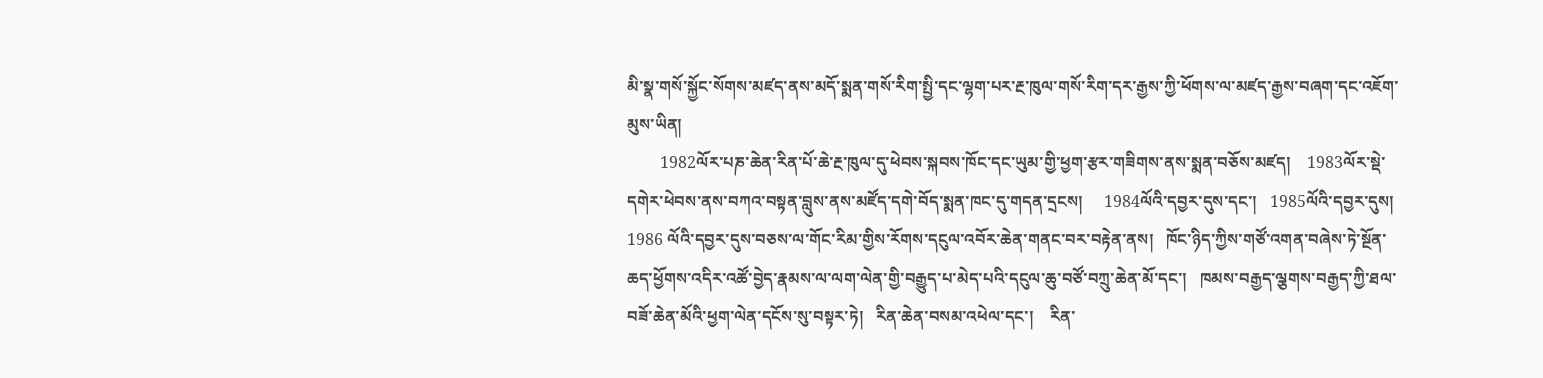མི་སྣ་གསོ་སྐྱོང་སོགས་མཛད་ནས་མདོ་སྨན་གསོ་རིག་སྤྱི་དང་ལྷག་པར་རྔ་ཁུལ་གསོ་རིག་དར་རྒྱས་ཀྱི་ཕོགས་ལ་མཛད་རྒྱས་བཞག་དང་འཇོག་མུས་ཡིན།
        1982ལོར་པཎ་ཆེན་རིན་པོ་ཆེ་རྔ་ཁུལ་དུ་ཕེབས་སྐབས་ཁོང་དང་ཡུམ་གྱི་ཕྱག་རྩར་གཟིགས་ནས་སྨན་བཅོས་མཛད།    1983ལོར་སྡེ་དགེར་ཕེབས་ནས་བཀའ་བསྟན་བླུས་ནས་མཛོད་དགེ་བོད་སྨན་ཁང་དུ་གདན་དྲངས།     1984ལོའི་དབྱར་དུས་དང་།   1985ལོའི་དབྱར་དུས།   1986 ལོའི་དབྱར་དུས་བཅས་ལ་གོང་རིམ་གྱིས་རོགས་དངུལ་འབོར་ཆེན་གནང་བར་བརྟེན་ནས།   ཁོང་ཉིད་ཀྱིས་གཙོ་འགན་བཞེས་ཏེ་སྔོན་ཆད་ཕྱོགས་འདིར་འཚོ་བྱེད་རྣམས་ལ་ལག་ལེན་གྱི་བརྒྱུད་པ་མེད་པའི་དངུལ་ཆུ་བཙོ་བཀྲུ་ཆེན་མོ་དང་།   ཁམས་བརྒྱད་ལྕགས་བརྒྱད་ཀྱི་ཐལ་བཟོ་ཆེན་མོའི་ཕྱག་ལེན་དངོས་སུ་བསྟར་ཏེ།   རིན་ཆེན་བསམ་འཕེལ་དང་།    རིན་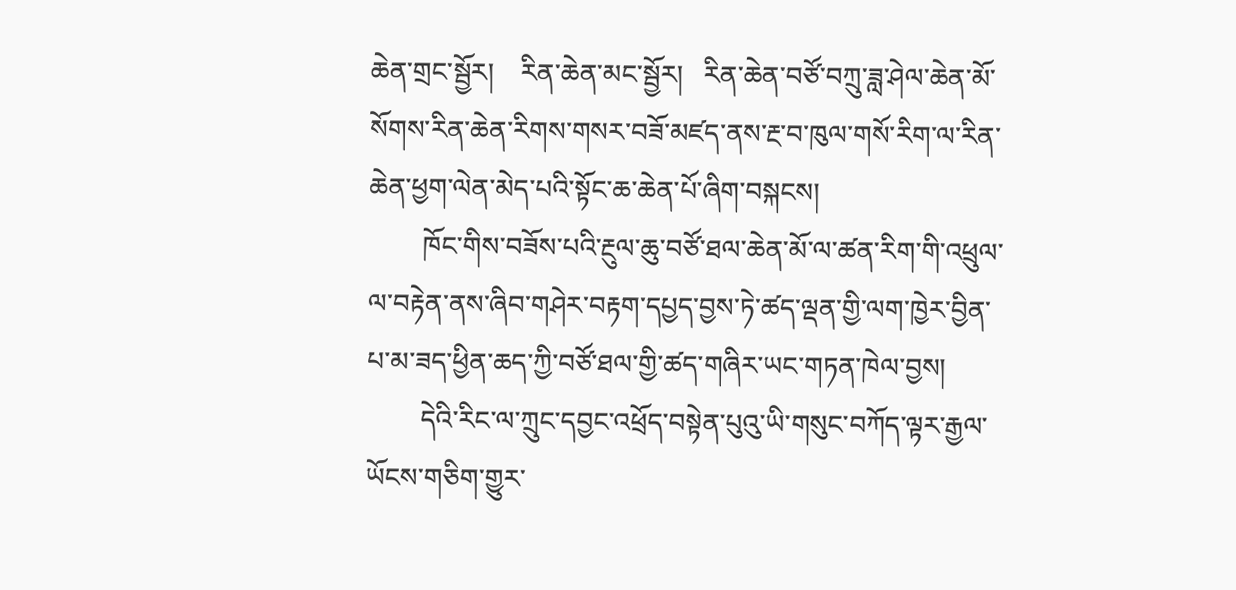ཆེན་གྲང་སྦྱོར།    རིན་ཆེན་མང་སྦྱོར།   རིན་ཆེན་བཙོ་བཀྲུ་ཟླ་ཤེལ་ཆེན་མོ་སོགས་རིན་ཆེན་རིགས་གསར་བཟོ་མཛད་ནས་རྔ་བ་ཁུལ་གསོ་རིག་ལ་རིན་ཆེན་ཕྱག་ལེན་མེད་པའི་སྟོང་ཆ་ཆེན་པོ་ཞིག་བསྐངས།
        ཁོང་གིས་བཟོས་པའི་རྔུལ་ཆུ་བཙོ་ཐལ་ཆེན་མོ་ལ་ཚན་རིག་གི་འཕྲུལ་ལ་བརྟེན་ནས་ཞིབ་གཤེར་བརྟག་དཔྱད་བྱས་ཏེ་ཚད་ལྡན་གྱི་ལག་ཁྱེར་བྱིན་པ་མ་ཟད་ཕྱིན་ཆད་ཀྱི་བཙོ་ཐལ་གྱི་ཚད་གཞིར་ཡང་གཏན་ཁེལ་བྱས།
        དེའི་རིང་ལ་ཀྲུང་དབྱང་འཕྲོད་བསྟེན་པུའུ་ཡི་གསུང་བཀོད་ལྟར་རྒྱལ་ཡོངས་གཅིག་གྱུར་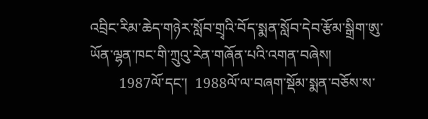འབྲིང་རིམ་ཆེད་གཉེར་སློབ་གྲྭའི་བོད་སྨན་སློབ་དེབ་རྩོམ་སྒྲིག་ཨུ་ཡོན་ལྷན་ཁང་གི་ཀྲུའུ་རེན་གཞོན་པའི་འགན་བཞེས།
        1987ལོ་དང་།  1988ལོ་ལ་བཞག་སྡོམ་སྨན་བཅོས་ས་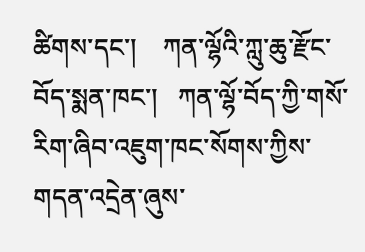ཚིགས་དང་།    ཀན་ལྷོའི་ཀླུ་ཆུ་རྫོང་བོད་སྨན་ཁང་།   ཀན་ལྷོ་བོད་ཀྱི་གསོ་རིག་ཞིབ་འཇུག་ཁང་སོགས་ཀྱིས་གདན་འདྲེན་ཞུས་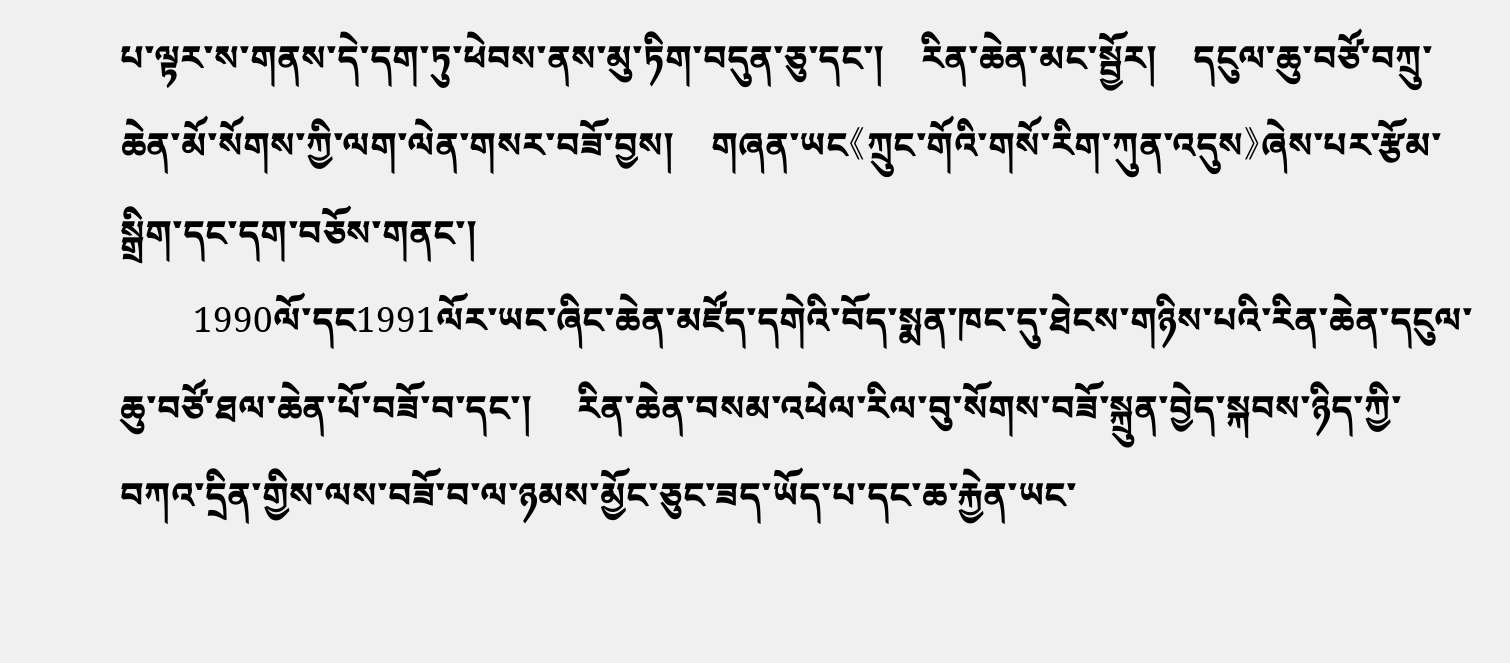པ་ལྟར་ས་གནས་དེ་དག་ཏུ་ཕེབས་ནས་མུ་ཏིག་བདུན་ཅུ་དང་།    རིན་ཆེན་མང་སྦྱོར།    དངུལ་ཆུ་བཙོ་བཀྲུ་ཆེན་མོ་སོགས་ཀྱི་ལག་ལེན་གསར་བཟོ་བྱས།    གཞན་ཡང《ཀྲུང་གོའི་གསོ་རིག་ཀུན་འདུས》ཞེས་པར་རྩོམ་སྒྲིག་དང་དག་བཅོས་གནང་།
        1990ལོ་དང1991ལོར་ཡང་ཞིང་ཆེན་མཛོད་དགེའི་བོད་སྨན་ཁང་དུ་ཐེངས་གཉིས་པའི་རིན་ཆེན་དངུལ་ཆུ་བཙོ་ཐལ་ཆེན་པོ་བཟོ་བ་དང་།     རིན་ཆེན་བསམ་འཕེལ་རིལ་བུ་སོགས་བཟོ་སྐྲུན་བྱེད་སྐབས་ཉིད་ཀྱི་བཀའ་དྲིན་གྱིས་ལས་བཟོ་བ་ལ་ཉམས་མྱོང་ཅུང་ཟད་ཡོད་པ་དང་ཆ་རྐྱེན་ཡང་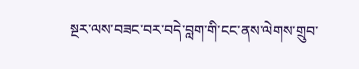སྔར་ལས་བཟང་བར་བདེ་བླག་གི་ངང་ནས་ལེགས་གྲུབ་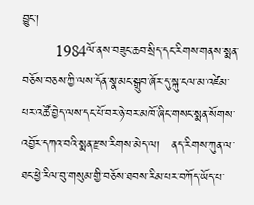བྱུང་།
        1984ལོ་ནས་བཟུང་ཆབ་སྲིད་དང་རིགས་གནས་སྨན་བཅོས་བཅས་ཀྱི་ལས་དོན་སྣ་མང་སྒྲུབ་ཞོར་དུ་སྐུ་ངལ་མ་འཛེམ་པར་འཚོ་བྱེད་ལས་དང་པོ་བར་ཉེ་བར་མཁོ་ཞིང་གསང་སྨན་སོགས་འབྱོར་དཀའ་བའི་སྨན་རྫས་རིགས་མེད་ལ།   ནད་རིགས་ཀུན་ལ་ཐང་ཕྱེ་རིལ་བུ་གསུམ་གྱི་བཅོས་ཐབས་རིམ་པར་བཀོད་ཡོད་པ་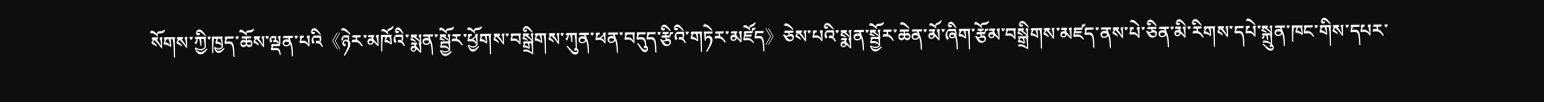སོགས་ཀྱི་ཁྱད་ཆོས་ལྡན་པའི《ཉེར་མཁོའི་སྨན་སྦྱོར་ཕྱོགས་བསྒྲིགས་ཀུན་ཕན་བདུད་རྩིའི་གཏེར་མཛོད》ཅེས་པའི་སྨན་སྦྱོར་ཆེན་མོ་ཞིག་རྩོམ་བསྒྲིགས་མཛད་ནས་པེ་ཅིན་མི་རིགས་དཔེ་སྐྲུན་ཁང་གིས་དཔར་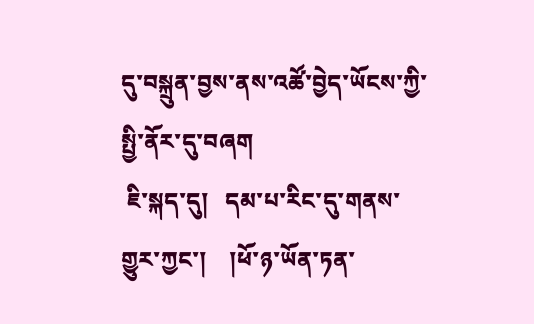དུ་བསྐྲུན་བྱས་ནས་འཚོ་བྱེད་ཡོངས་ཀྱི་སྤྱི་ནོར་དུ་བཞག
 ཇི་སྐད་དུ།   དམ་པ་རིང་དུ་གནས་གྱུར་ཀྱང་།    །ཕོ་ཉ་ཡོན་ཏན་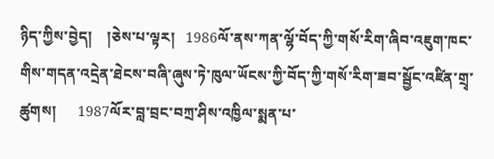ཉིད་ཀྱིས་བྱེད།    །ཅེས་པ་ལྟར།   1986ལོ་ནས་ཀན་ལྷོ་བོད་ཀྱི་གསོ་རིག་ཞིབ་འཇུག་ཁང་གིས་གདན་འདྲེན་ཐེངས་བཞི་ཞུས་ཏེ་ཁུལ་ཡོངས་ཀྱི་བོད་ཀྱི་གསོ་རིག་ཟབ་སྦྱོང་འཛིན་གྲྭ་ཚུགས།      1987ལོར་བླ་བྲང་བཀྲ་ཤིས་འཁྱིལ་སྨན་པ་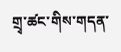གྲྭ་ཚང་གིས་གདན་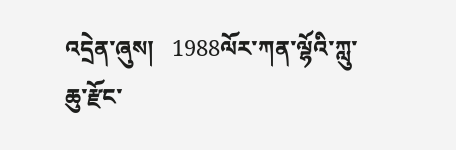འདྲེན་ཞུས།   1988ལོར་ཀན་ལྷོའི་ཀླུ་ཆུ་རྫོང་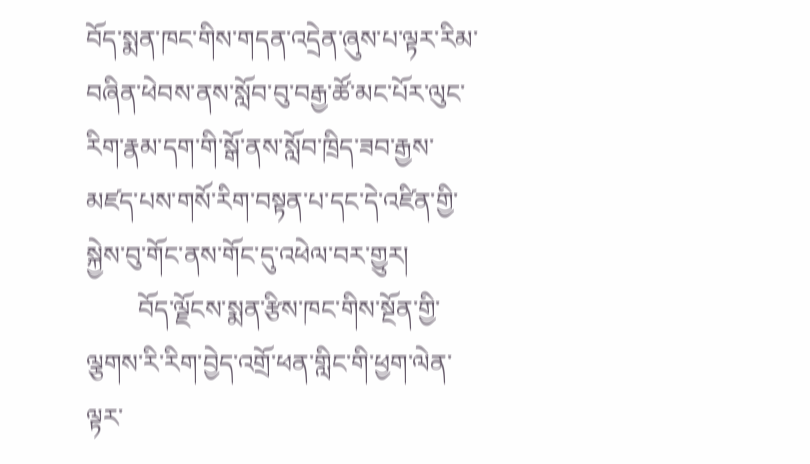བོད་སྨན་ཁང་གིས་གདན་འདྲེན་ཞུས་པ་ལྟར་རིམ་བཞིན་ཕེབས་ནས་སློབ་བུ་བརྒྱ་ཚོ་མང་པོར་ལུང་རིག་རྣམ་དག་གི་སྒོ་ནས་སློབ་ཁྲིད་ཟབ་རྒྱས་མཛད་པས་གསོ་རིག་བསྟན་པ་དང་དེ་འཛིན་གྱི་སྐྱེས་བུ་གོང་ནས་གོང་དུ་འཕེལ་བར་གྱུར།
        བོད་ལྗོངས་སྨན་རྩིས་ཁང་གིས་སྔོན་གྱི་ལྕགས་རི་རིག་བྱེད་འགྲོ་ཕན་གླིང་གི་ཕྱག་ལེན་ལྟར་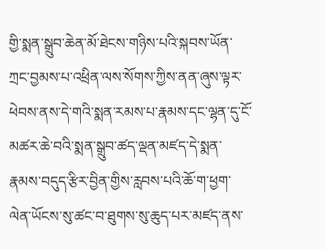གྱི་སྨན་སྒྲུབ་ཆེན་མོ་ཐེངས་གཉིས་པའི་སྐབས་ཡོན་ཀྲང་བྱམས་པ་འཕྲིན་ལས་སོགས་ཀྱིས་ནན་ཞུས་ལྟར་ཕེབས་ནས་དེ་གའི་སྨན་རམས་པ་རྣམས་དང་ལྷན་དུ་ངོ་མཚར་ཆེ་བའི་སྨན་སྒྲུབ་ཚད་ལྡན་མཛད་དེ་སྨན་རྣམས་བདུད་རྩིར་བྱིན་གྱིས་རླབས་པའི་ཆོ་ག་ཕྱག་ལེན་ཡོངས་སུ་ཚང་བ་ཐུགས་སུ་ཆུད་པར་མཛད་ནས་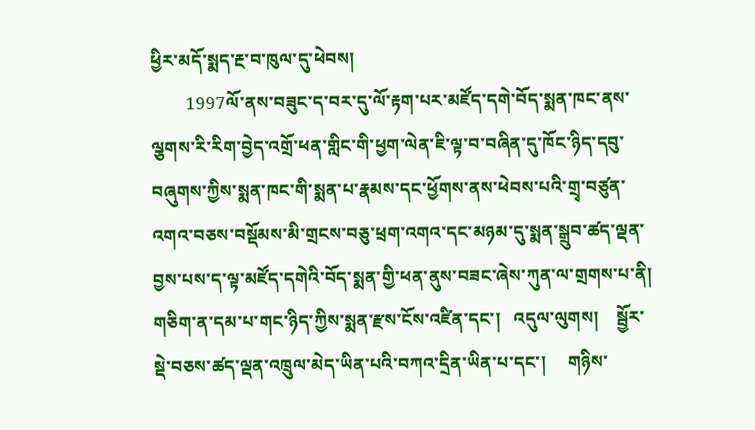ཕྱིར་མདོ་སྨད་རྔ་བ་ཁུལ་དུ་ཕེབས།
        1997ལོ་ནས་བཟུང་ད་བར་དུ་ལོ་རྟག་པར་མཛོད་དགེ་བོད་སྨན་ཁང་ནས་ལྕགས་རི་རིག་བྱེད་འགྲོ་ཕན་གླིང་གི་ཕྱག་ལེན་ཇི་ལྟ་བ་བཞིན་དུ་ཁོང་ཉིད་དབུ་བཞུགས་ཀྱིས་སྨན་ཁང་གི་སྨན་པ་རྣམས་དང་ཕྱོགས་ནས་ཕེབས་པའི་གྲྭ་བཙུན་འགའ་བཅས་བསྡོམས་མི་གྲངས་བཅུ་ཕྲག་འགའ་དང་མཉམ་དུ་སྨན་སྒྲུབ་ཚད་ལྡན་བྱས་པས་ད་ལྟ་མཛོད་དགེའི་བོད་སྨན་གྱི་ཕན་ནུས་བཟང་ཞེས་ཀུན་ལ་གྲགས་པ་ནི།      གཅིག་ན་དམ་པ་གང་ཉིད་ཀྱིས་སྨན་རྫས་ངོས་འཛིན་དང་།   འདུལ་ལུགས།    སྦྱོར་སྡེ་བཅས་ཚད་ལྡན་འཁྲུལ་མེད་ཡིན་པའི་བཀའ་དྲིན་ཡིན་པ་དང་།     གཉིས་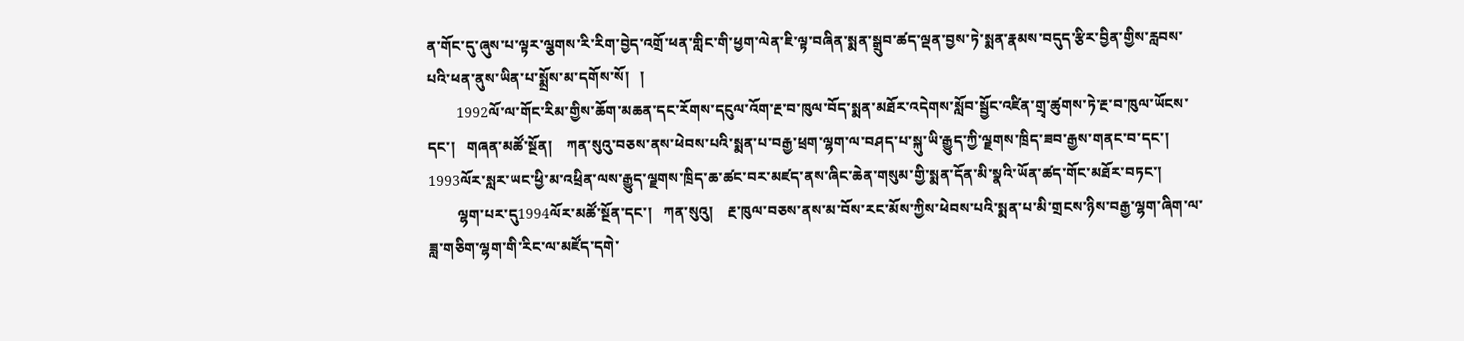ན་གོང་དུ་ཞུས་པ་ལྟར་ལྕགས་རི་རིག་བྱེད་འགྲོ་ཕན་གླིང་གི་ཕྱག་ལེན་ཇི་ལྟ་བཞིན་སྨན་སྒྲུབ་ཚད་ལྡན་བྱས་ཏེ་སྨན་རྣམས་བདུད་རྩིར་བྱིན་གྱིས་རླབས་པའི་ཕན་ནུས་ཡིན་པ་སྨྲོས་མ་དགོས་སོ།   །
        1992ལོ་ལ་གོང་རིམ་གྱིས་ཆོག་མཆན་དང་རོགས་དངུལ་འོག་རྔ་བ་ཁུལ་བོད་སྨན་མཐོར་འདེགས་སློབ་སྦྱོང་འཛིན་གྲྭ་ཚུགས་ཏེ་རྔ་བ་ཁུལ་ཡོངས་དང་།   གཞན་མཚོ་སྔོན།    ཀན་སུའུ་བཅས་ནས་ཕེབས་པའི་སྨན་པ་བརྒྱ་ཕྲག་ལྷག་ལ་བཤད་པ་སྐུ་ཡི་རྒྱུད་ཀྱི་ལྗགས་ཁྲིད་ཟབ་རྒྱས་གནང་བ་དང་།   1993ལོར་སླར་ཡང་ཕྱི་མ་འཕྲིན་ལས་རྒྱུད་ལྗགས་ཁྲིད་ཆ་ཚང་བར་མཛད་ནས་ཞིང་ཆེན་གསུམ་གྱི་སྨན་དོན་མི་སྣའི་ཡོན་ཚད་གོང་མཐོར་བཏང་།
        ལྷག་པར་དུ1994ལོར་མཚོ་སྔོན་དང་།   ཀན་སུའུ།    རྔ་ཁུལ་བཅས་ནས་མ་བོས་རང་མོས་ཀྱིས་ཕེབས་པའི་སྨན་པ་མི་གྲངས་ཉིས་བརྒྱ་ལྷག་ཞིག་ལ་ཟླ་གཅིག་ལྷག་གི་རིང་ལ་མཛོད་དགེ་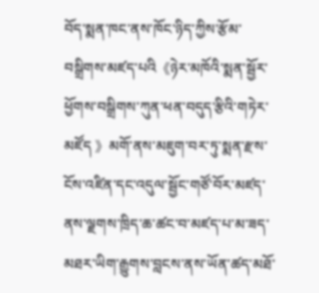བོད་སྨན་ཁང་ནས་ཁོང་ཉིད་ཀྱིས་རྩོམ་བསྒྲིགས་མཛད་པའི《ཉེར་མཁོའི་སྨན་སྦྱོར་ཕྱོགས་བསྒྲིགས་ཀུན་ཕན་བདུད་རྩིའི་གཏེར་མཛོད 》མགོ་ནས་མཇུག་བར་ཏུ་སྨན་རྫས་ངོས་འཛིན་དང་འདུལ་སྦྱོང་གཙོ་བོར་མཛད་ནས་ལྗགས་ཁྲིད་ཆ་ཚང་བ་མཛད་པ་མ་ཟད་མཐར་ཡིག་རྒྱུགས་བླངས་ནས་ཡོན་ཚད་མཐོ་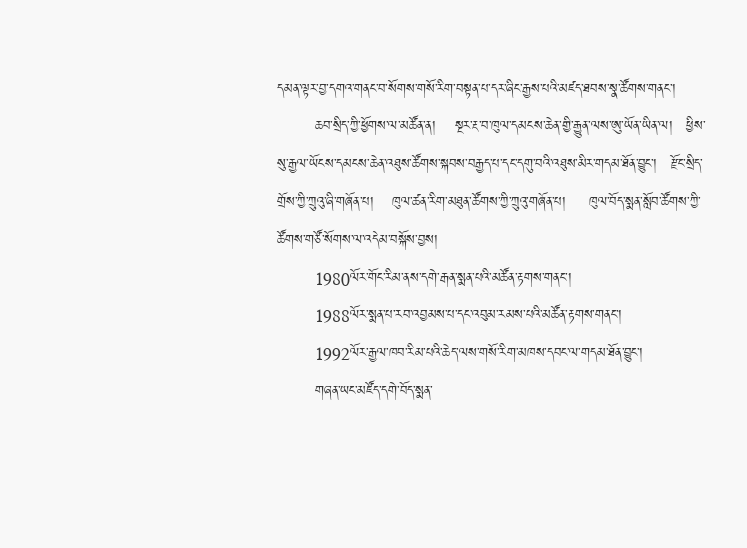དམན་ལྟར་བྱ་དགའ་གནང་བ་སོགས་གསོ་རིག་བསྟན་པ་དར་ཞིང་རྒྱས་པའི་མཛད་ཐབས་སྣ་ཚོགས་གནང་།
        ཆབ་སྲིད་ཀྱི་ཕྱོགས་ལ་མཚོན་ན།    སྔར་རྔ་བ་ཁུལ་དམངས་ཆེན་གྱི་རྒྱུན་ལས་ཨུ་ཡོན་ཡིན་ལ།   ཕྱིས་སུ་རྒྱལ་ཡོངས་དམངས་ཆེན་འཐུས་ཚོགས་སྐབས་བརྒྱད་པ་དང་དགུ་བའི་འཐུས་མིར་གདམ་ཐོན་བྱུང་།   རྫོང་སྲིད་གྲོས་ཀྱི་ཀྲུའུ་ཞི་གཞོན་པ།    ཁུལ་ཚན་རིག་མཐུན་ཚོགས་ཀྱི་ཀྲུའུ་གཞོན་པ།     ཁུལ་བོད་སྨན་སློབ་ཚོགས་ཀྱི་ཚོགས་གཙོ་སོགས་ལ་འདེམ་བསྐོས་བྱས།
        1980ལོར་གོང་རིམ་ནས་དགེ་རྒན་སྨན་པའི་མཚོན་རྟགས་གནང་།
        1988ལོར་སྨན་པ་རབ་འབྱམས་པ་དང་འབུམ་རམས་པའི་མཚོན་རྟགས་གནང་།
        1992ལོར་རྒྱལ་ཁབ་རིམ་པའི་ཆེད་ལས་གསོ་རིག་མཁས་དབང་ལ་གདམ་ཐོན་བྱུང་།
        གཞན་ཡང་མཛོད་དགེ་བོད་སྨན་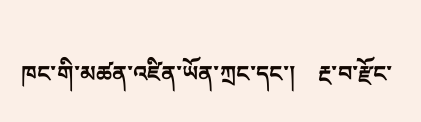ཁང་གི་མཚན་འཛིན་ཡོན་ཀྲང་དང་།    རྔ་བ་རྫོང་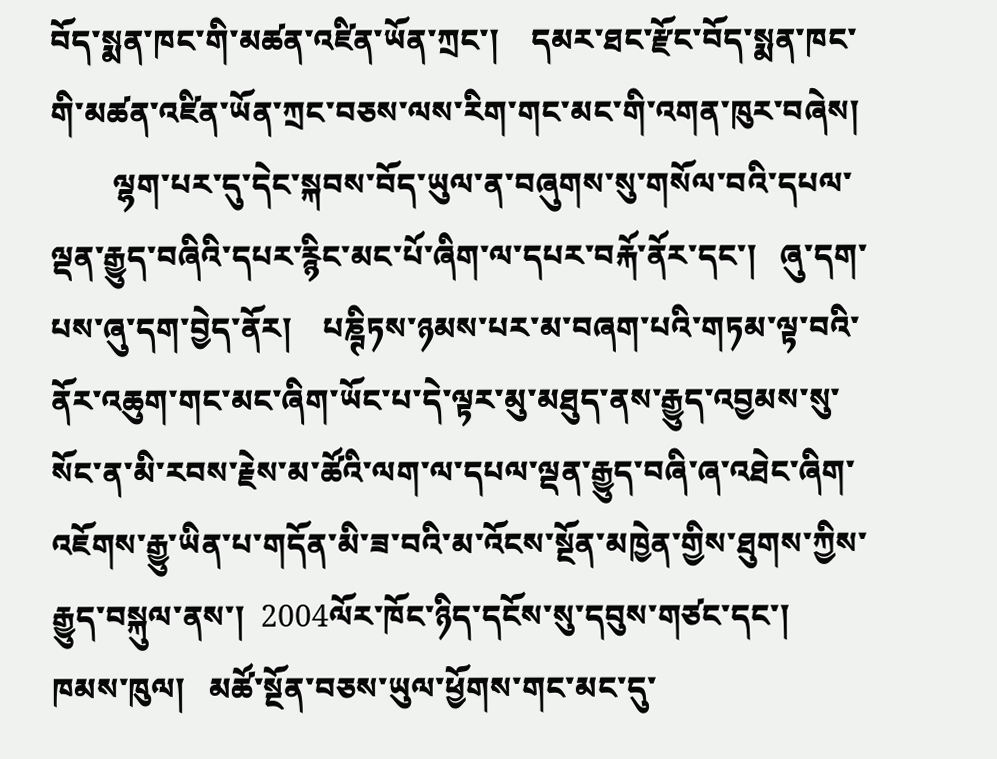བོད་སྨན་ཁང་གི་མཚན་འཛིན་ཡོན་ཀྲང་།    དམར་ཐང་རྫོང་བོད་སྨན་ཁང་གི་མཚན་འཛིན་ཡོན་ཀྲང་བཅས་ལས་རིག་གང་མང་གི་འགན་ཁུར་བཞེས།
        ལྷག་པར་དུ་དེང་སྐབས་བོད་ཡུལ་ན་བཞུགས་སུ་གསོལ་བའི་དཔལ་ལྡན་རྒྱུད་བཞིའི་དཔར་རྙིང་མང་པོ་ཞིག་ལ་དཔར་བརྐོ་ནོར་དང་།   ཞུ་དག་པས་ཞུ་དག་བྱེད་ནོར།    པཎྚིཏས་ཉམས་པར་མ་བཞག་པའི་གཏམ་ལྟ་བའི་ནོར་འཆུག་གང་མང་ཞིག་ཡོང་པ་དེ་ལྟར་མུ་མཐུད་ནས་རྒྱུད་འབྱམས་སུ་སོང་ན་མི་རབས་རྗེས་མ་ཚོའི་ལག་ལ་དཔལ་ལྡན་རྒྱུད་བཞི་ཞ་འཐེང་ཞིག་འཇོགས་རྒྱུ་ཡིན་པ་གདོན་མི་ཟ་བའི་མ་འོངས་སྔོན་མཁྱེན་གྱིས་ཐུགས་ཀྱིས་རྒྱུད་བསྐུལ་ནས་།  2004ལོར་ཁོང་ཉིད་དངོས་སུ་དབུས་གཙང་དང་།   ཁམས་ཁུལ།   མཚོ་སྔོན་བཅས་ཡུལ་ཕྱོགས་གང་མང་དུ་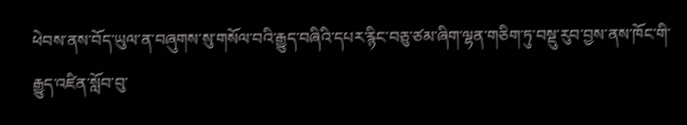ཕེབས་ནས་བོད་ཡུལ་ན་བཞུགས་སུ་གསོལ་བའི་རྒྱུད་བཞིའི་དཔར་རྙིང་བཅུ་ཙམ་ཞིག་ལྷན་གཅིག་ཏུ་བསྡུ་རུབ་བྱས་ནས་ཁོང་གི་རྒྱུད་འཛིན་སློབ་བུ་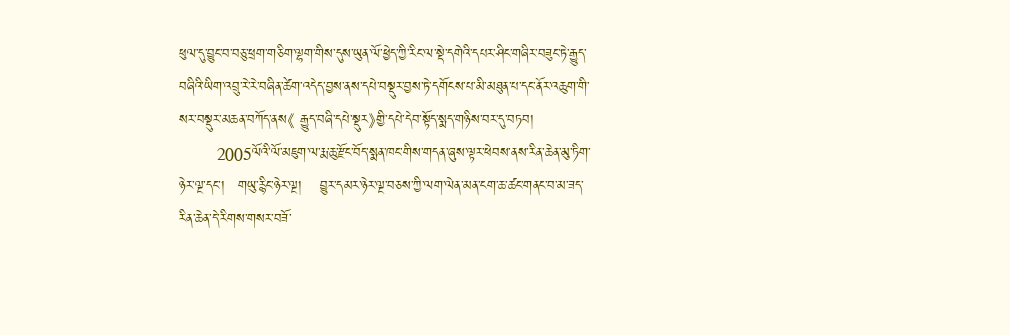ཕུལ་དུ་བྱུང་བ་བཅུ་ཕྲག་གཅིག་ལྷག་གིས་དུས་ཡུན་ལོ་ཕྱེད་ཀྱི་རིང་ལ་སྡེ་དགེའི་དཔར་ཤིང་གཞིར་བཟུང་ཏེ་རྒྱུད་བཞིའི་ཡིག་འབྲུ་རེ་རེ་བཞིན་ཚེག་འདེད་བྱས་ནས་དཔེ་བསྡུར་བྱས་ཏེ་དགོངས་པ་མི་མཐུན་པ་དང་ནོར་འཆུག་གི་སར་བསྡུར་མཆན་བཀོད་ནས《 རྒྱུད་བཞི་དཔེ་སྡུར》གྱི་དཔེ་དེབ་སྟོད་སྨད་གཉིས་བར་དུ་བཏབ།
        2005ལོའི་ལོ་མཇུག་ལ་རྨ་ཆུ་རྫོང་བོད་སྨན་ཁང་གིས་གདན་ཞུས་ལྟར་ཕེབས་ནས་རིན་ཆེན་མུ་ཏིག་ཉེར་ལྔ་དང་།   གཡུ་རྙིང་ཉེར་ལྔ།    བྱུར་དམར་ཉེར་ལྔ་བཅས་ཀྱི་ལག་ལེན་མན་ངག་ཆ་ཚང་གནང་བ་མ་ཟད་རིན་ཆེན་དེ་རིགས་གསར་བཟོ་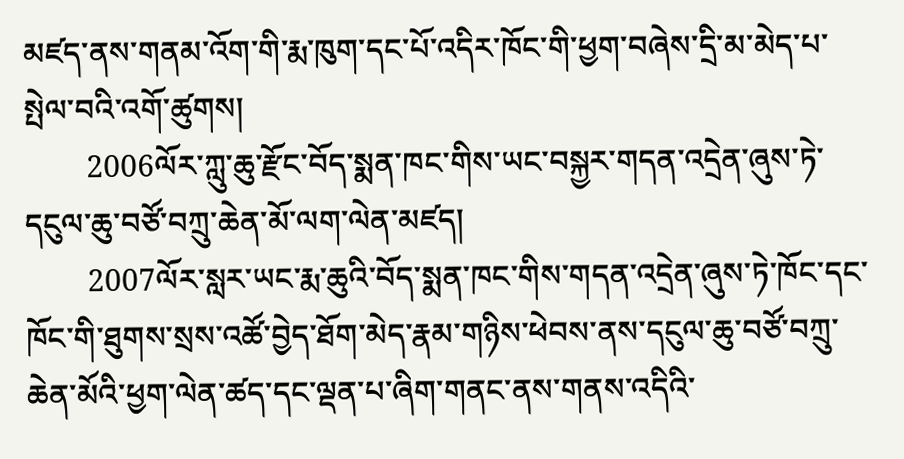མཛད་ནས་གནམ་འོག་གི་རྨ་ཁུག་དང་པོ་འདིར་ཁོང་གི་ཕྱག་བཞེས་དྲི་མ་མེད་པ་སྤེལ་བའི་འགོ་ཚུགས།
        2006ལོར་ཀླུ་ཆུ་རྫོང་བོད་སྨན་ཁང་གིས་ཡང་བསྐྱར་གདན་འདྲེན་ཞུས་ཏེ་དངུལ་ཆུ་བཙོ་བཀྲུ་ཆེན་མོ་ལག་ལེན་མཛད།
        2007ལོར་སླར་ཡང་རྨ་ཆུའི་བོད་སྨན་ཁང་གིས་གདན་འདྲེན་ཞུས་ཏེ་ཁོང་དང་ཁོང་གི་ཐུགས་སྲས་འཚོ་བྱེད་ཐོག་མེད་རྣམ་གཉིས་ཕེབས་ནས་དངུལ་ཆུ་བཙོ་བཀྲུ་ཆེན་མོའི་ཕྱག་ལེན་ཚད་དང་ལྡན་པ་ཞིག་གནང་ནས་གནས་འདིའི་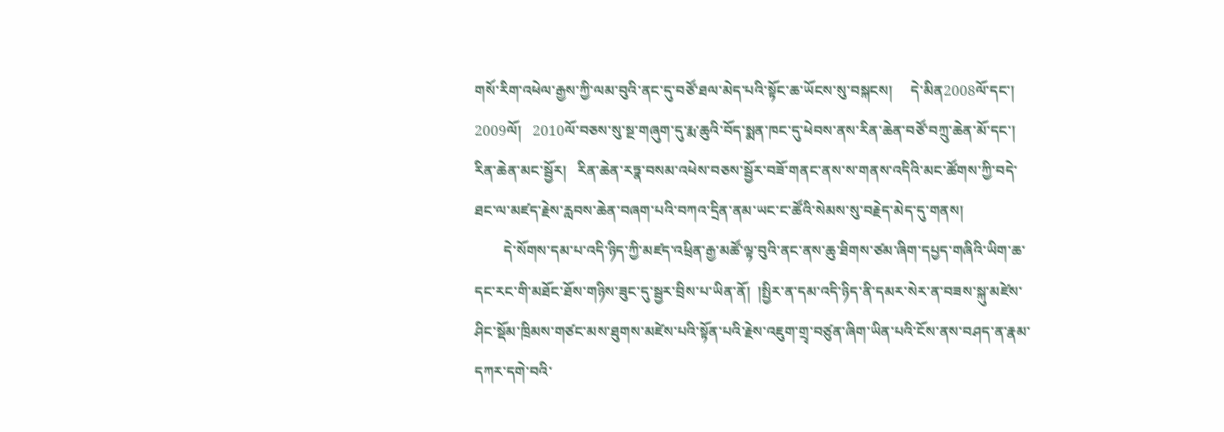གསོ་རིག་འཕེལ་རྒྱས་ཀྱི་ལམ་བུའི་ནང་དུ་བཙོ་ཐལ་མེད་པའི་སྟོང་ཆ་ཡོངས་སུ་བསྐངས།     དེ་མིན2008ལོ་དང་། 2009ལོ།   2010ལོ་བཅས་སུ་སྔ་གཞུག་དུ་རྨ་ཆུའི་བོད་སྨན་ཁང་དུ་ཕེབས་ནས་རིན་ཆེན་བཙོ་བཀྲུ་ཆེན་མོ་དང་།    རིན་ཆེན་མང་སྦྱོར།   རིན་ཆེན་རཏྣ་བསམ་འཕེས་བཅས་སྦྱོར་བཟོ་གནང་ནས་ས་གནས་འདིའི་མང་ཚོགས་ཀྱི་བདེ་ཐང་ལ་མཛད་རྗེས་རླབས་ཆེན་བཞག་པའི་བཀའ་དྲིན་ནམ་ཡང་ང་ཚོའི་སེམས་སུ་བརྗེད་མེད་དུ་གནས།
        དེ་སོགས་དམ་པ་འདི་ཉིད་ཀྱི་མཛད་འཕྲིན་རྒྱ་མཚོ་ལྟ་བུའི་ནང་ནས་ཆུ་ཐིགས་ཙམ་ཞིག་དཔྱད་གཞིའི་ཡིག་ཆ་དང་རང་གི་མཐོང་ཐོས་གཉིས་ཟུང་དུ་སྦྱར་བྲིས་པ་ཡིན་ནོ།  །སྤྱིར་ན་དམ་འདི་ཉིད་ནི་དམར་སེར་ན་བཟས་སྐུ་མཛེས་ཤིང་སྡོམ་ཁྲིམས་གཙང་མས་ཐུགས་མཛེས་པའི་སྟོན་པའི་རྗེས་འཇུག་གྲྭ་བཙུན་ཞིག་ཡིན་པའི་ངོས་ནས་བཤད་ན་རྣམ་དཀར་དགེ་བའི་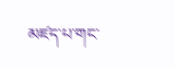མཛད་པ་གང་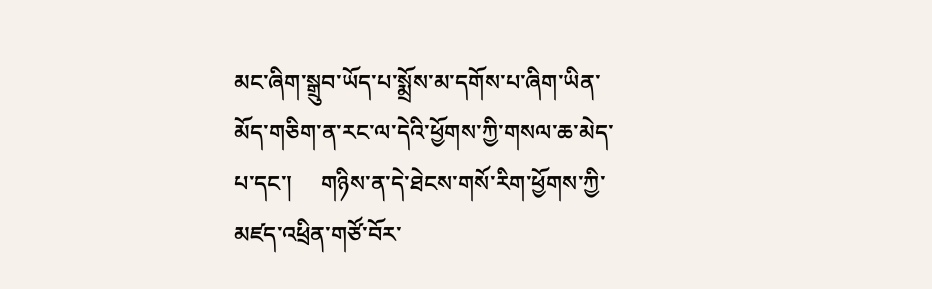མང་ཞིག་སྒྲུབ་ཡོད་པ་སྨྲོས་མ་དགོས་པ་ཞིག་ཡིན་མོད་གཅིག་ན་རང་ལ་དེའི་ཕྱོགས་ཀྱི་གསལ་ཆ་མེད་པ་དང་།     གཉིས་ན་དེ་ཐེངས་གསོ་རིག་ཕྱོགས་ཀྱི་མཛད་འཕྲིན་གཙོ་བོར་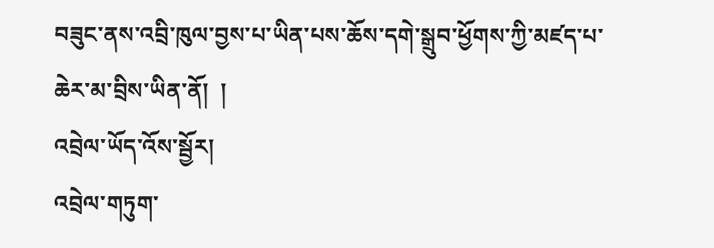བཟུང་ནས་འབྲི་ཁུལ་བྱས་པ་ཡིན་པས་ཆོས་དགེ་སྒྲུབ་ཕྱོགས་ཀྱི་མཛད་པ་ཆེར་མ་བྲིས་ཡིན་ནོ།  །
འབྲེལ་ཡོད་འོས་སྦྱོར།
འབྲེལ་གཏུག་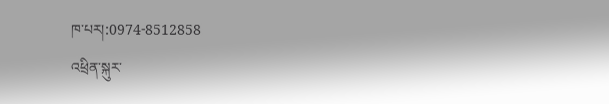ཁ་པར།:0974-8512858
འཕྲིན་སྐུར་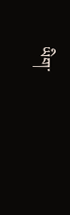ཡིག་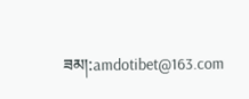ཟམ།:amdotibet@163.com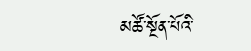མཚོ་སྔོན་པོའི་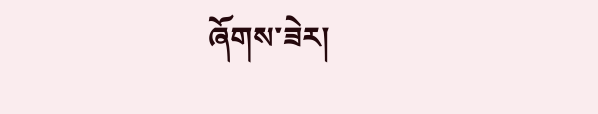ཞོགས་ཟེར།